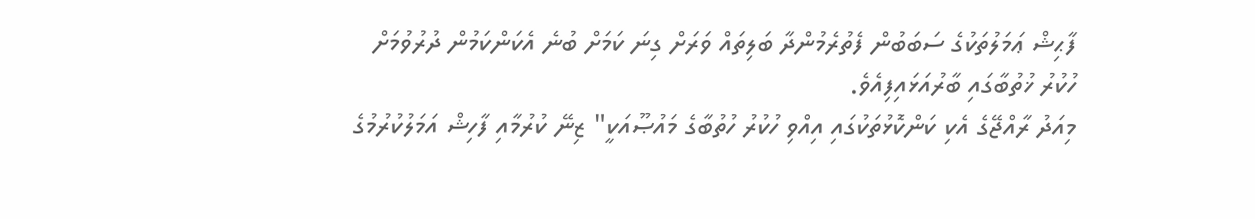ފާޙިޝް ޢަމަލުތަކުގެ ސަބަބުން ފެތުރެމުންދާ ބަލިތައް ވަރަށް ގިނަ ކަމަށް ބުނެ އެކަންކަމުން ދުރުވުމަށް ހުކުރު ޚުތުބާގައި ބާރުއަޅައިފިއެވެ.
މިއަދު ރާއްޖޭގެ އެކި ކަންކޮޅުތަކުގައި އިއްވި ހުކުރު ހުތުބާގެ މައުޞޫއަކީ" ޒިނޭ ކުރުމާއި ފާހިޝް އަމަލުކުރުމުގެ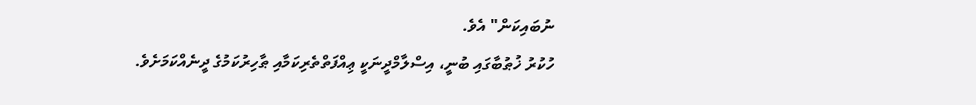ނުބައިކަން" އެވެ.
ހުކުރު ޚުޠުބާގައި ބުނީ، އިސްލާމްދީނަކީ ޢިއްފަތްތެރިކަމާއި ޠާހިރުކަމުގެ ދީނެއްކަމަށެވެ.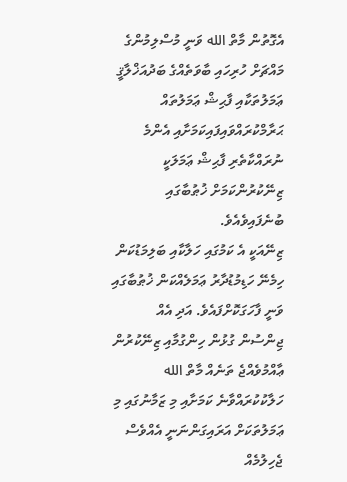އެގޮތުން މާތް الله ވަނީ މުސްލިމުންގެ މައްޗަށް ހުރިހައި ބާވަތެއްގެ ބަދުއަޚްލާޤީ ޢަމަލުތަކާއި ފާޙިޝް ޢަމަލުތައް ޙަރާމްކުރައްވައިފައިކަމަށާއި އެންމެ ނުރައްކާތެރި ފާޙިޝް ޢަމަލަކީ ޒިނޭކުރުންކަމަށް ޚުޠުބާގައި ބުނެފައިވެއެވެ.
ޒިނޭއަކީ އެ ކަމުގައި ހަލާކާއި ބަލިމަޑުކަން ހިމެނޭ ހަޑިމުޑުދާރު ޢަމަލެއްކަން ޚުޠުބާގައި ވަނީ ފާހަގަކޮށްފައެވެ. އަދި އެއް ޖިންސުން ގުޅުން ހިންގުމާއި ޒިނޭކުރުން ޢާއްމުވެއްޖެ ތަނެއް މާތް الله ހަލާކުކުރައްވާނެ ކަމަށާއި މި ޒަމާނުގައި މި ޢަމަލުތަކަށް އަރައިގަންނަނީ އެއްވެސް ޖެހިލުމެއް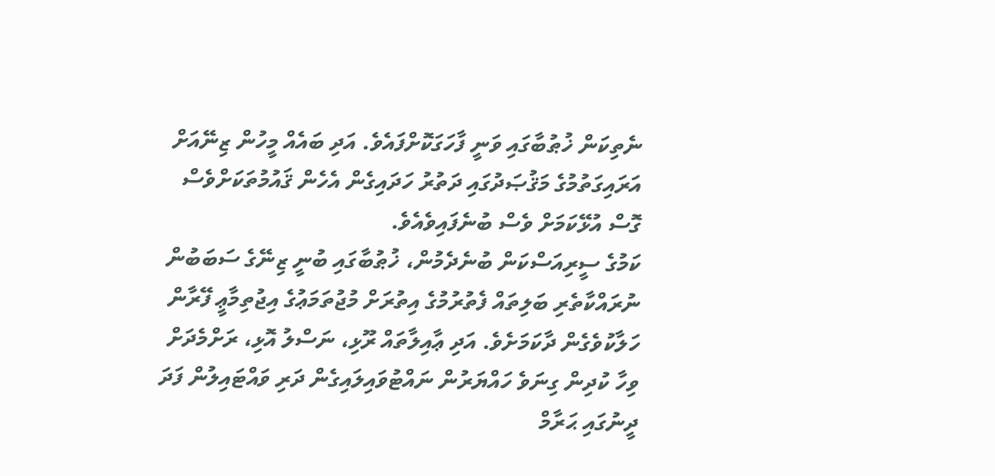ނެތިކަން ޚުޠުބާގައި ވަނީ ފާހަގަކޮށްފައެވެ. އަދި ބައެއް މީހުން ޒިނޭއަށް އަރައިގަތުމުގެ މަޤުޞަދުގައި ދަތުރު ހަދައިގެން އެހެން ޤައުމުތަކަށްވެސް ގޮސް އުޅޭކަމަށް ވެސް ބުނެފައިވެއެވެ.
ކަމުގެ ސީރިއަސްކަން ބުނެދެމުން، ޚުޠުބާގައި ބުނީ ޒިނޭގެ ސަބަބުން ނުރައްކާތެރި ބަލިތައް ފެތުރުމުގެ އިތުރަށް މުޖުތަމަޢުގެ އިޖުތިމާޢީ ފޭރާން ހަލާކުވެގެން ދާކަމަށެވެ. އަދި ޢާއިލާތައް ރޫޅި، ނަސްލު އޮޅި، ރަށްމެދަށް ވިހާ ކުދިން ގިނަވެ ހައްޔަރުން ނައްޓުވައިލައިގެން ދަރި ވައްޓައިލުން ފަދަ ދީނުގައި ޙަރާމް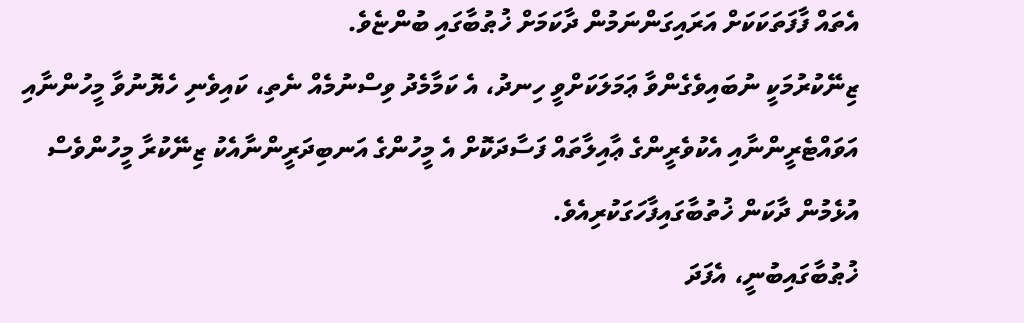އެތައް ފާފަތަކަކަށް އަރައިގަންނަމުން ދާކަމަށް ޚުޠުބާގައި ބުންޏެވެ.
ޒިނޭކުރުމަކީ ނުބައިވެގެންވާ ޢަމަލަކަށްވީ ހިނދު، އެ ކަމާމެދު ވިސްނުމެއް ނެތި، ކައިވެނި ހެޔޮނުވާ މީހުންނާއި އަވައްޓެރީންނާއި އެކުވެރީންގެ ޢާއިލާތައް ފަސާދަކޮށް އެ މީހުންގެ އަނބިދަރީންނާއެކު ޒިނޭކުރާ މީހުންވެސް އުޅެމުން ދާކަން ޚުތުބާގައިފާހަގަކުރިއެވެ.
ޚުޠުބާގައިބުނީ، އެފަދަ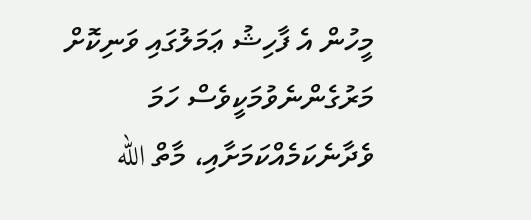މީހުން އެ ފާހިޝު ޢަމަލުގައި ވަނިކޮށް މަރުގެންނެވުމަކީވެސް ހަމަ ވެދާނެކަމެއްކަމަށާއި، މާތް الله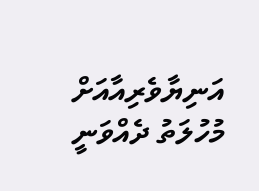އަނިޔާވެރިއާއަށް މުހުލަތު ދެއްވަނީ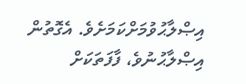އިޞްލާޙުވުމަށްކަމަށެވެ. އެގޮތުން އިޞްލާޙުނުވެ، ފާފަތަކަށް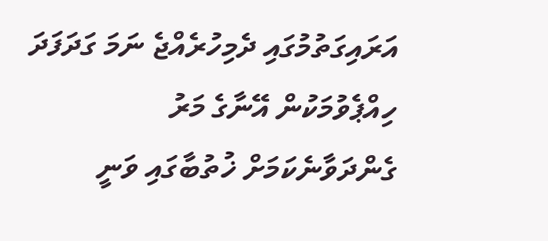އަރައިގަތުމުގައި ދެމިހުރެއްޖެ ނަމަ ގަދަފަދަ ހިއްޕެވުމަކުން އޭނާގެ މަރު ގެންދަވާނެކަމަށް ޚުތުބާގައި ވަނީ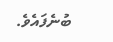ބުނެފައެވެ.